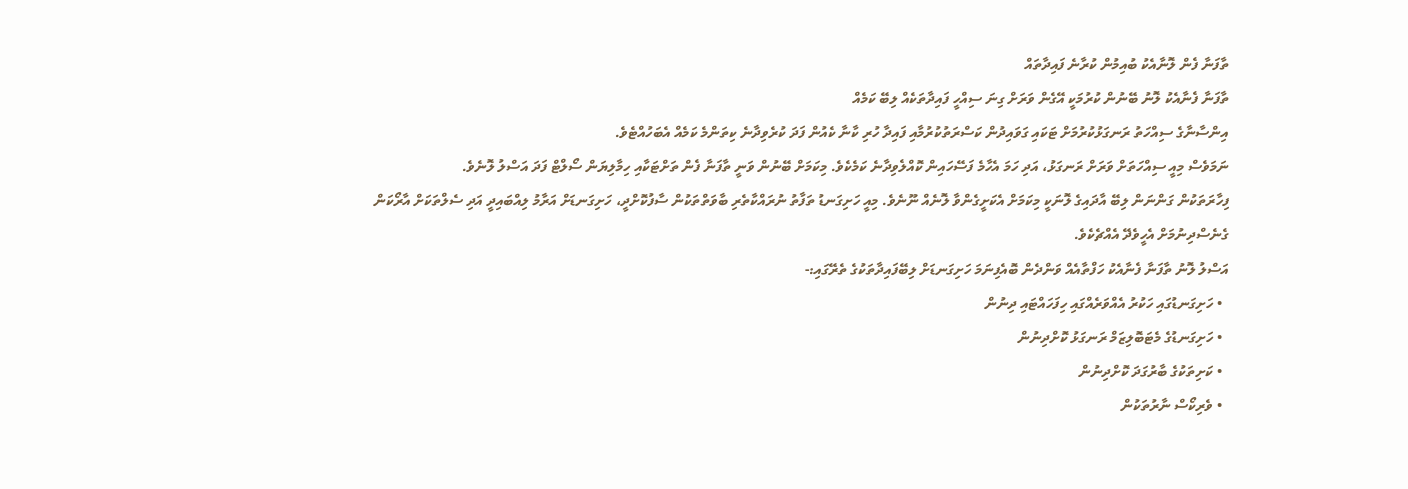ތާފަނާ ފެން ލޮނާއެކު ބުއިމުން ކުރާނެ ފައިދާތައް
ތާފަނާ ފެނާއެކު ލޮނު ބޭނުން ކުރުމަކީ އޭގެން ވަރަށް ގިނަ ސިއްހީ ފައިދާތަކެއް ލިބޭ ކަމެއް
އިންސާނާގެ ސިއްހަތު ރަނގަޅުކުރުމަށް ޓަކައި ގަވައިދުން ކަސްރަތުކުރުމާއި ފައިދާ ހުރި ކާނާ ކެއުން ފަދަ ކުރެވިދާނެ ކިތަންމެ ކަމެއް އެބަހުއްޓެވެ.
ނަމަވެސް މިއީ ސިއްހަތަށް ވަރަށް ރަނގަޅު، އަދި ހަމަ އެހާމެ ފަސޭހައިން ކޮއްލެވިދާނެ ކަމެކެވެ. މިކަމަށް ބޭނުން ވަނީ ތާފަނާ ފެން ތަށްޓަކާއި ހިމާލިޔަން ސޯލްޓް ފަދަ އަސްލު ލޮނެވެ.
ފިހާރަތަކުން ގަންނަން ލިބޭ އާދައިގެ ލޮނަކީ މިކަމަށް އެކަށީގެންވާ ލޮނެއް ނޫނެވެ. މިއީ ހަށިގަނޑު ތަފާތު ނުރައްކާތެރި ބާވަތްތަކުން ސާފުކޮށްދީ، ހަށިގަނޑަށް އަރާމު ލިއްބައިދީ އަދި ސެލްތަކަށް އާރޯކަން ގެނެސްދިނުމަށް އެހީވެދޭ އެއްޗެކެވެ.
އަސްލު ލޮނު ތާފަނާ ފެނާއެކު ހަފްތާއެއް ވަންދެން ބޮއެފިނަމަ ހަށިގަނޑަށް ލިބޭފައިދާތަކުގެ ތެރޭގައި:-
  • ހަށިގަނޑުގައި ހަކުރު އެއްވަރެއްގައި ހިފަހައްޓައި ދިނުން
  • ހަށިގަނޑުގެ މެޓަބޮލިޒަމް ރަނގަޅު ކޮށްދިނުން
  • ކަށިތަކުގެ ބާރުގަދަ ކޮށްދިނުން
  • ވެރިކޯސް ނާރުތަކުން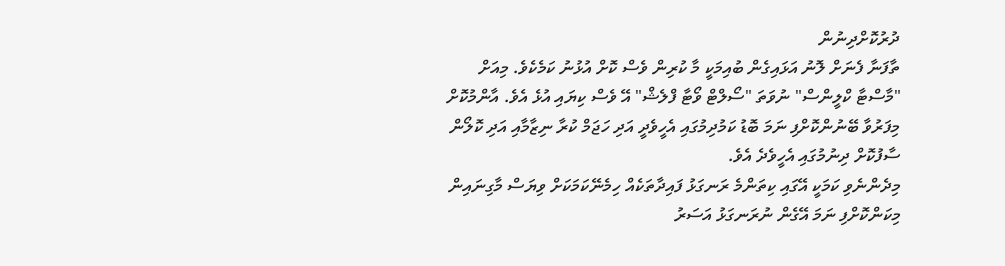ދުރުކޮށްދިނުން
ތާފަނާ ފެނަށް ލޮނު އަޅައިގެން ބުއިމަކީ މާ ކުރިން ވެސް ކޮށް އުޅުނު ކަމެކެވެ. މިއަށް "މާސްޓާ ކްލީންސް" ނުވަތަ "ސޯލްޓް ވޯޓާ ފްލެޝް" އޭ ވެސް ކިޔައި އުޅެ އެވެ. އާންމުކޮށް މިފަރުވާ ބޭނުންކޮށްފި ނަމަ ބޮޑު ކަމުދިމުގައި އެހީވެދީ އަދި ހަޖަމް ކުރާ ނިޒާމާއި އަދި ކޮލޯން ސާފުކޮށް ދިނުމުގައި އެހީވެދެ އެވެ.
މިދެންނެވި ކަމަކީ އޭގައި ކިތަންމެ ރަނގަޅު ފައިދާތަކެއް ހިމެނޭކަމަކަށް ވިޔަސް މާގިނައިން މިކަންކޮށްފި ނަމަ އޭގެން ނުރަނގަޅު އަސަރު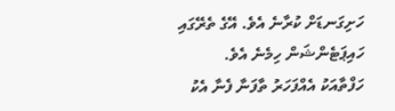ހަށިގަނޑަށް ކުރާނެ އެވެ. އޭގެ ތެރޭގައި ހައިޕަޓެންޝަން ހިމެނެ އެވެ.
ހަފްތާއަކު އެއްފަހަރު ތާފަނާ ފެނާ އެކު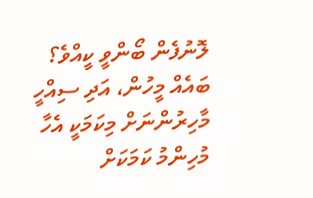ލޮނުފެން ބޯންވީ ކީއްވެ؟
ބައެއް މީހުން، އަދި ސިއްހީ މާހިރުންނަށް މިކަމަކީ އެހާ މުހިންމު ކަމަކަށް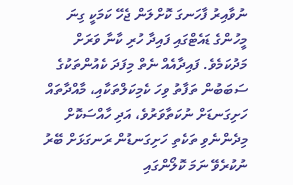ނުވާއިރު ފާހަނގަ ކޮށްލަން ޖެހޭ ކަމަކީ ގިނަ މީހުންގެ ޑައެޓްގައި ފައިދާ ހުރި ކާނާ ވަރަށް މަދުކަމެވެ. ފައިދާއެއް ނެތް މިފަދަ ކެއުންތަކުގެ ސަބަބުން ތަފާތު ވިހަ ކެމިކަލްތަކާއި، މާއްދާތައް ހަށިގަނޑަށް ނުކަތާވަރުވެ، އަދި ހާއްސަކޮށް މިދެންނެވި ތަކެތި ހަށިގަނޑުން ރަނގަޅަށް ބޭރު ނުކުރެވޭ ނަމަ ކޮލޯންގައި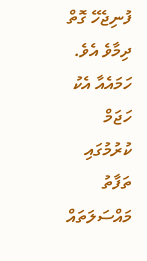ފުނިޖެހޭ ގޮތް ދިމާވެ އެވެ. ހަމައެއާ އެކު ހަޖަމް ކުރުމުގައި ތަފާތު މައްސަލަތައް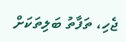ޖެހި، ތަފާތު ބަލިތަކަށް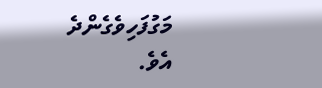މަގުފަހިވެގެންދެ އެވެ.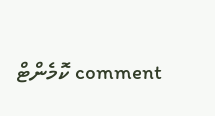comment ކޮމެންޓް